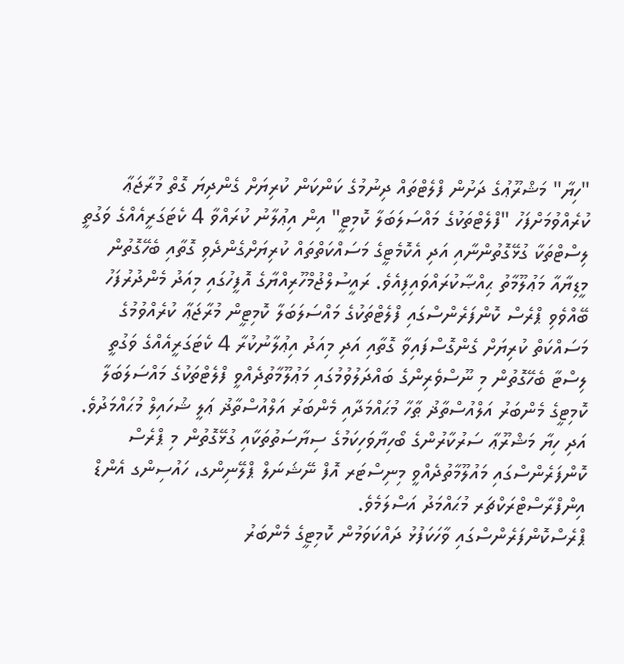"ހިޔާ" މަޝްރޫޢުގެ ދަށުން ފްލެޓްތައް ދިނުމުގެ ކަންކަން ކުރިޔަށް ގެންދިޔަ ގޮތް މުރާޖަޢާ ކުރެއްވުމަށްފަހު "ފްލެޓްތަކުގެ މައްސަލަބަލާ ކޮމިޓީ" އިން އިޢުލާނު ކުރައްވާ 4 ކެޓަގަރީއެއްގެ ވަގުތީ ލިސްޓްތަކާ ގުޅޭގޮތުންނާއި އަދި އެކޮމެޓީގެ މަސައްކަތްތައް ކުރިޔަށްގެންދެވި ގޮތާއި ބެހޭގޮތުން މީޑިޔާއާ މަޢުލޫމާތު ޙިއްޞާކުރައްވައިފިއެވެ. ރައީސުލްޖުމްހޫރިއްޔާގެ އޮފީހުގައި މިއަދު މެންދުރުފަހު ބޭއްވެވި ޕްރެސް ކޮންފަރެންސްގައި ފްލެޓްތަކުގެ މައްސަލަބަލާ ކޮމިޓީން މުރާޖަޢާ ކުރެއްވުމުގެ މަސައްކަތް ކުރިޔަށް ގެންގޮސްފައިވާ ގޮތާއި އަދި މިއަދު އިޢުލާނުކުރާ 4 ކެޓަގަރީއެއްގެ ވަގުތީ ލިސްޓާ ބެހޭގޮތުން މި ނޫސްވެރިންގެ ބައްދަލުވުމުގައި މަޢުލޫމާތުދެއްވީ ފްލެޓްތަކުގެ މައްސަލަބަލާ ކޮމިޓީގެ މެންބަރު އަލްއުސްތާޛު ޠާހާ މުޙައްމަދާއި މެންބަރު އަލްއުސްތާޛު ޢަލީ ޝުހައިލް މުޙައްމަދުވެ. އަދި ހިޔާ މަޝްރޫޢާ ސަރުކާރުންގެ ބޯހިޔާވަހިކަމުގެ ސިޔާސަތުތަކާއި ގުޅޭގޮތުން މި ޕްރެސް ކޮންފަރެންސްގައި މައުލޫމާތުދެއްވީ މިނިސްޓަރ އޮފް ނޭޝަނަލް ޕްލޭނިންގ، ހައުސިންގ އެންޑް އިންފްރާސްޓްރަކްޗަރ މުޙައްމަދު އަސްލަމެވެ.
ޕްރެސްކޮންފަރެންސްގައި ވާހަކަފުޅު ދައްކަވަމުން ކޮމިޓީގެ މެންބަރު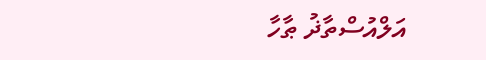އަލްއުސްތާޛު ޠާހާ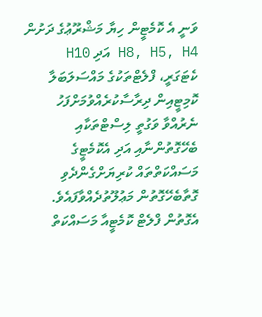ވަނީ އެ ކޮމެޓީން ހިޔާ މަޝްރޫޢުގެ ދަށުން H8, H5, H4 އަދި H10 ކެޓަގަރީ، ފްލެޓްތަކުގެ މައްސަލަބަލާ ކޮމިޓީއިން ދިރާސާކުރެއްވުމަށްފަހު ނެރުއްވާ ވަގުތީ ލިސްޓްތަކާއި ބެހޭގޮތުންނާއި އަދި އެކޮމެޓީގެ މަސައްކަތްތައް ކުރިޔަށްގެންދެވި ގޮތާބެހޭގޮތުން މަޢުލޫތުދެއްވާފައެވެ. އެގޮތުން ފްލެޓް ކޮމެޓީއާ މަސައްކަތް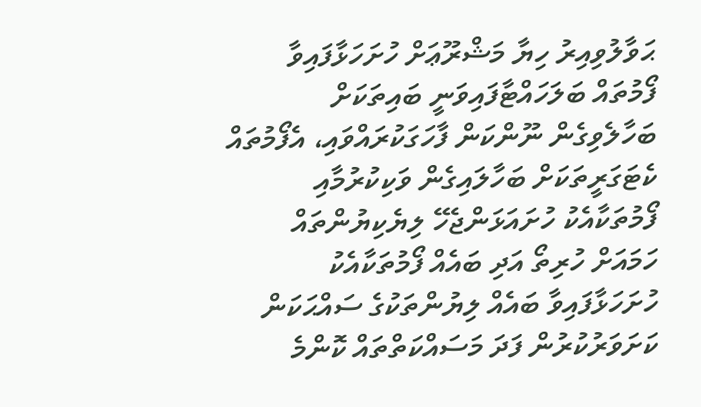ޙަވާލުވިއިރު ހިޔާ މަޝްރޫޢަށް ހުށަހަޅާފައިވާ ފޯމުތައް ބަލަހައްޓާފައިވަނީ ބައިތަކަށް ބަހާލެވިގެން ނޫންކަން ފާހަގަކުރައްވައި، އެފޯމުތައް ކެޓަގަރީތަކަށް ބަހާލައިގެން ވަކިކުރުމާއި ފޯމުތަކާއެކު ހުށައަޅަންޖެހޭ ލިޔެކިޔުންތައް ހަމައަށް ހުރިތޯ އަދި ބައެއް ފޯމުތަކާއެކު ހުށަހަޅާފައިވާ ބައެއް ލިޔުންތަކުގެ ސައްޙަކަން ކަށަވަރުކުރުން ފަދަ މަސައްކަތްތައް ކޮންމެ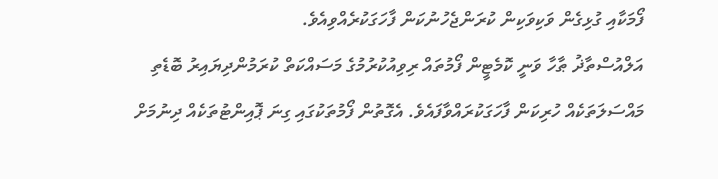ފޯމަކާއި ގުޅިގެން ވަކިވަކިން ކުރަންޖެހުނުކަން ފާހަގަކުރެއްވިއެވެ.
އަލްއުސްތާޛު ޠާހާ ވަނީ ކޮމެޓީން ފޯމުތައް ރިވިއުކުރުމުގެ މަސައްކަތް ކުރަމުންދިޔައިރު ބޮޑެތި މައްސަލަތަކެއް ހުރިކަން ފާހަގަކުރައްވާފައެވެ. އެގޮތުން ފޯމުތަކުގައި ގިނަ ޕޮއިންޓުތަކެއް ދިނުމަށް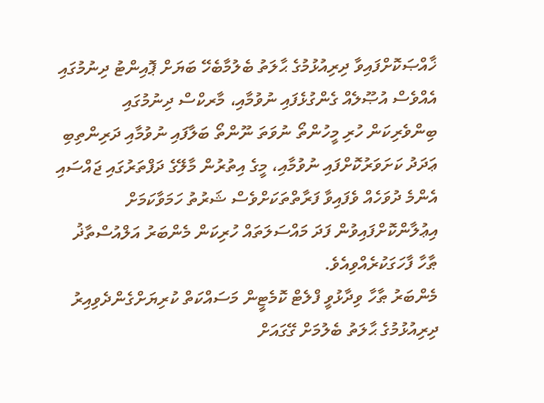ޚާއްޞަކޮށްފައިވާ ދިރިއުޅުމުގެ ޙާލަތު ބެލުމާބެހޭ ބަޔަށް ޕޮއިންޓު ދިނުމުގައި އެއްވެސް އުޞޫލެއް ގެންގުޅެފައި ނުވުމާއި، މާރކްސް ދިނުމުގައި ބިންވެރިކަން ހުރި މީހުންތޯ ނުވަތަ ނޫންތޯ ބަލާފައި ނުވުމާއި ދަރިންތިބި ޢަދަދު ކަށަވަރުކޮށްފައި ނުވުމާއި، މީގެ އިތުރުން މާލޭގެ ދަފްތަރުގައި ޖައްސައި އެންމެ ދުވަހެއް ވެފައިވާ ފަރާތްތަކަށްވެސް ޝަރުތު ހަމަވާކަމަށް އިޢުލާންކޮށްފައިވުން ފަދަ މައްސަލަތައް ހުރިކަން މެންބަރު އަލްއުސްތާޛު ޠާހާ ފާހަގަކުރެއްވިއެވެ.
މެންބަރު ޠާހާ ވިދާޅުވީ ފްލެޓް ކޮމެޓީން މަސައްކަތް ކުރިޔަށްގެންދެވިއިރު ދިރިއުޅުމުގެ ޙާލަތު ބެލުމަށް ގޭގައަށް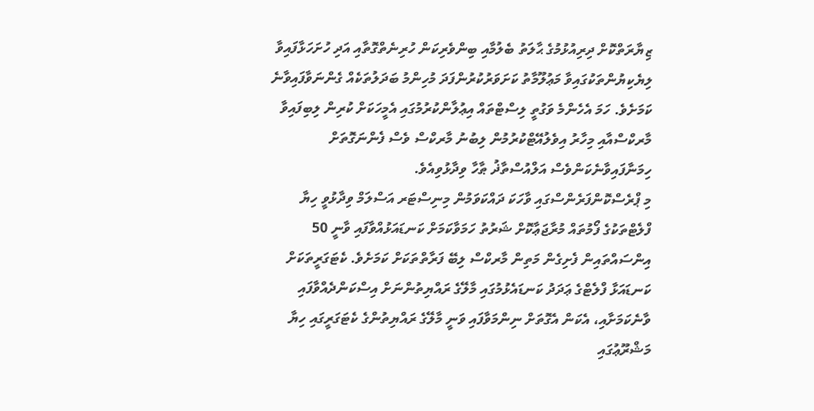ޒިޔާރަތްކޮށް ދިރިއުޅުމުގެ ޙާލަތު ބެލުމާއި ބިންވެރިކަން ހުރިނެތްގޮތާއި އަދި ހުށަހަޅާފައިވާ ލިޔެކިޔުންތަކުގައިވާ މަޢުލޫމާތު ކަށަވަރުކުރުންފަދަ މުހިންމު ބަދަލުތަކެއް ގެންނަވާފައިވާނެ ކަމަށެވެ. ހަމަ އެހެންމެ ވަގުތީ ލިސްޓްތައް އިޢުލާންކުރުމުގައި އެމީހަކަށް ކުރިން ލިބިފައިވާ މާރކްސްއާއި މިހާރު އިވެލުއޭޓްކުރުމުން ލިބުނު މާރކްސް ވެސް ފެންނަގޮތަށް ހިމަނާފައިވާނެކަންވެސް އަލްއުސްތާޛު ޠާހާ ވިދާޅުވިއެވެ.
މި ޕްރެސްކޮންފަރެންސްގައި ވާހަކަ ދައްކަވަމުން މިނިސްޓަރ އަސްލަމް ވިދާޅުވީ ހިޔާ ފްލެޓްތަކުގެ ފޯމުތައް މުރާޖަޢާކޮށް ޝަރުތު ހަމަވާކަމަށް ކަނޑައަޅުއްވާފައި ވާނީ 50 އިންސައްތައިން ފެށިގެން މަތިން މާރކްސް ލިބޭ ފަރާތްތަކަށް ކަމަށެވެ. ކެޓަގަރީތަކަށް ކަނޑައަޅާ ފްލެޓްގެ ޢަދަދު ކަނޑައެޅުމުގައި މާލޭގެ ރައްޔިތުންނަށް އިސްކަންދެއްވާފައި ވާނެކަމަށާއި، އެކަން އެގޮތަށް ނިންމަވާފައި ވަނީ މާލޭގެ ރައްޔިތުންގެ ކެޓަގަރީގައި ހިޔާ މަޝްރޫޢުގައި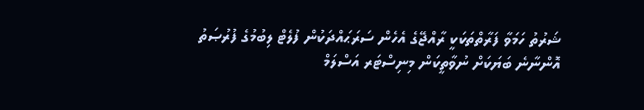ޝަރުތު ހަމަވާ ފަރާތްތަކަކީ ރާއްޖޭގެ އެހެން ސަރަޙައްދަކުން ފުލެޓް ލިބުމުގެ ފުރުޞަތު އޮންނާނެ ބަޔަކަށް ނުވާތީކަން މިނިސްޓަރ އަސްލަމް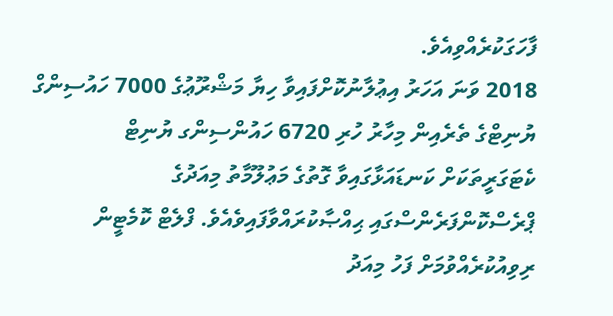ފާހަގަކުރެއްވިއެވެ.
2018 ވަނަ އަހަރު އިޢުލާނުކޮށްފައިވާ ހިޔާ މަޝްރޫޢުގެ 7000 ހައުސިންގް ޔުނިޓްގެ ތެރެއިން މިހާރު ހުރި 6720 ހައުންސިންގ ޔުނިޓް ކެޓަގަރީތަކަށް ކަނޑައަޅާގައިވާ ގޮތުގެ މަޢުލޫމާތު މިއަދުގެ ޕްރެސްކޮންފަރެންސްގައި ޙިއްޞާކުރައްވާފައިވެއެވެ. ފްލެޓް ކޮމެޓީން ރިވިއުކުރެއްވުމަށް ފަހު މިއަދު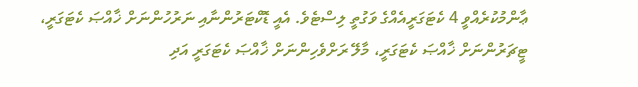ޢާންމުކުރެއްވީ 4 ކެޓަގަރީއެއްގެ ވަގުތީ ލިސްޓެވެ. އެއީ ޑޮކްޓަރުންނާއި ނަރުހުންނަށް ޚާއްޞަ ކެޓަގަރީ، ޓީޗަރުންނަށް ޚާއްޞަ ކެޓަގަރީ، މާލޭ ރަށްވެހިންނަށް ޚާއްޞަ ކެޓަގަރީ އަދި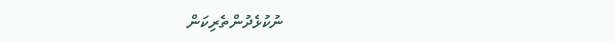ނުކުޅެދުންތެރިކަން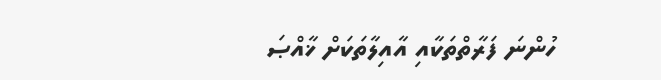ހުންނަ ފަރާތްތަކާއި އާއިލާތަކަށް ޚާއްޞަ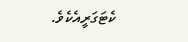ކެޓަގަރީއެކެވެ.